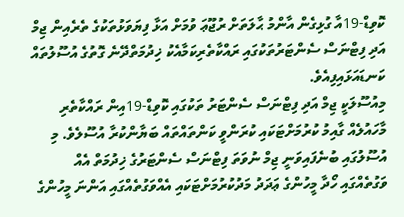ކޮވިޑް-19އާ ގުޅިގެން އާންމު ޙާލަތަށް ރުޖޫޢަ ވުމަށް އަޅާ ފިޔަވަޅުތަކުގެ ތެރެއިން ޖިމް އަދި ފިޓްނަސް ސެންޓަރުތަކުގައި ރައްކާތެރިކަމާއެކު ޚިދުމަތްދޭނެ ގޮތުގެ އުސޫލުތައް ކަނޑައަޅައިފިއެވެ.
މިއުސޫލަކީ ޖިމް އަދި ފިޓްނަސް ސެންޓަރު ތަކުގައި ކޮވިޑް-19އިން ރައްކާތެރި މާހައުލެއް ގާއިމު ކުރުމަށްޓަކައި ކުރަންވީ ކަންތައްތައް ބަޔާންކުރާ އުސޫލެވެ. މި އުސޫލުގައި ބުނެފައިވަނީ ޖިމް ނުވަތަ ފިޓްނަސް ސެންޓަރުގެ ޚިދުމަތް އެއް ވަގުތެއްގައި ހޯދާ މީހުންގެ ޢަދަދު މަދުކުރުމަށްޓަކައި އެއްވަގުތެއްގައި އަންނަ މީހުންގެ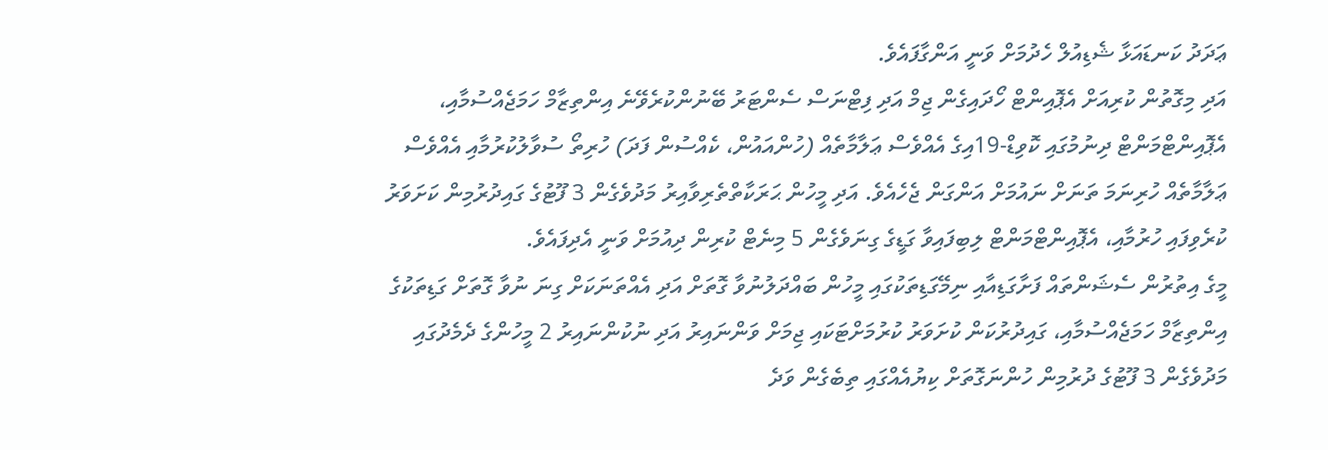ޢަދަދު ކަނޑައަޅާ ޝެޑިއުލް ހެދުމަށް ވަނީ އަންގާފައެވެ.
އަދި މިގޮތުން ކުރިއަށް އެޕޮއިންޓް ހޯދައިގެން ޖިމް އަދި ފިޓްނަސް ސެންޓަރު ބޭނުންކުރެވޭނެ އިންތިޒާމް ހަމަޖެއްސުމާއި، އެޕޮއިންޓްމަންޓް ދިނުމުގައި ކޮވިޑް-19އިގެ އެއްވެސް ޢަލާމާތެއް (ހުންއައުން، ކެއްސުން ފަދަ) ހުރިތޯ ސުވާލުކުރުމާއި އެއްވެސް ޢަލާމާތެއް ހުރިނަމަ ތަނަށް ނައުމަށް އަންގަން ޖެހެއެވެ. އަދި މީހުން ޙަރަކާތްތެރިވާއިރު މަދުވެގެން 3 ފޫޓުގެ ގައިދުރުމިން ކަށަވަރު ކުރެވިފައި ހުރުމާއި، އެޕޮއިންޓްމަންޓް ލިބިފައިވާ ގަޑީގެ ގިނަވެގެން 5 މިނެޓް ކުރިން ދިއުމަށް ވަނީ އެދިފައެވެ.
މީގެ އިތުރުން ސެޝަންތައް ފަށާގަޑިއާއި ނިމޭގަޑިތަކުގައި މީހުން ބައްދަލުނުވާ ގޮތަށް އަދި އެއްތަނަކަށް ގިނަ ނުވާ ގޮތަށް ގަޑިތަކުގެ އިންތިޒާމް ހަމަޖެއްސުމާއި، ގައިދުރުކަން ކުށަވަރު ކުރުމަށްޓަކައި ޖިމަށް ވަންނައިރު އަދި ނުކުންނައިރު 2 މީހުންގެ ދެމެދުގައި މަދުވެގެން 3 ފޫޓުގެ ދުރުމިން ހުންނަގޮތަށް ކިޔުއެއްގައި ތިބެގެން ވަދެ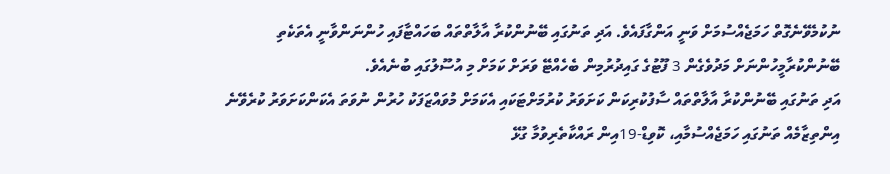ނުކުމެވޭނެގޮތް ހަމަޖެއްސުމަށް ވަނީ އަންގާފައެވެ. އަދި ތަނުގައި ބޭނުންކުރާ އާލާތްތައް ބަހައްޓާފައި ހުންނަންވާނީ އެތަކެތި ބޭނުންކުރާމީހުންނަށް މަދުވެގެން 3 ފޫޓުގެ ގައިދުރުމިން ބެހެއްޓޭ ވަރަށް ކަމަށް މި އުސޫލުގައި ބުނެއެވެ.
އަދި ތަނުގައި ބޭނުންކުރާ އާލާތްތައް ސާފުކުރިކަން ކަށަވަރު ކުރުމަށްޓަކައި އެކަމަށް މުވައްޒަފަކު ހުރުން ނުވަތަ އެކަންކަށަވަރު ކުރެވޭނެ އިންތިޒާމެއް ތަނުގައި ހަމަޖެއްސުމާއި، ކޮވިޑް-19އިން ރައްކާތެރިވުމާ ގުޅޭ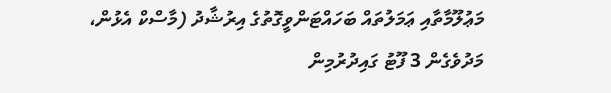މަޢުލޫމާތާއި ޢަމަލުތައް ބަހައްޓަންވީގޮތުގެ އިރުޝާދު (މާސްކް އެޅުން، މަދުވެގެން 3 ފޫޓު ގައިދުރުމިން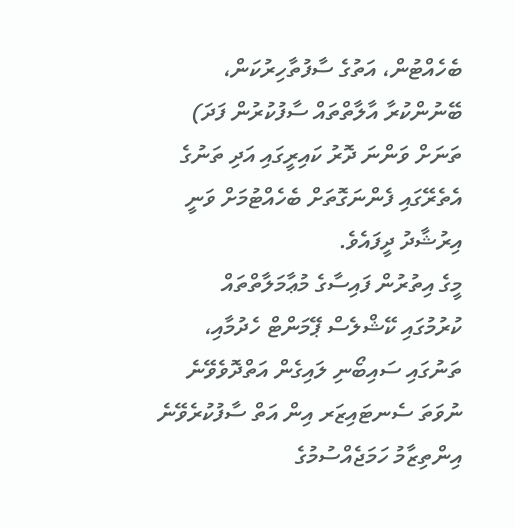ބެހެއްޓުން، އަތުގެ ސާފުތާހިރުކަން، ބޭނުންކުރާ އާލާތްތައް ސާފުކުރުން ފަދަ) ތަނަށް ވަންނަ ދޮރު ކައިރީގައި އަދި ތަނުގެ އެތެރޭގައި ފެންނަގޮތަށް ބެހެއްޓުމަށް ވަނީ އިރުޝާދު ދީފައެވެ.
މީގެ އިތުރުން ފައިސާގެ މުޢާމަލާތްތައް ކުރުމުގައި ކޭޝްލެސް ޕޭމަންޓް ހެދުމާއި، ތަނުގައި ސައިބޯނި ލައިގެން އަތްދޮވެވޭނެ ނުވަތަ ސެނޓައިޒަރ އިން އަތް ސާފުކުރެވޭނެ އިންތިޒާމު ހަމަޖެއްސުމުގެ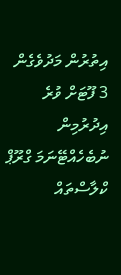އިތުރުން މަދުވެގެން 3 ފޫޓަށް ވުރެ އިދުރުމިން ނުބެހެއްޓޭނަމަ ގްރޫޕް ކްލާސްތައް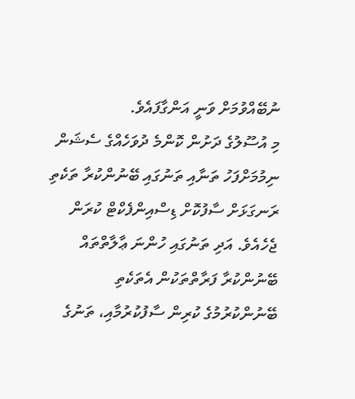ނުބޭއްވުމަށް ވަނީ އަންގާފައެވެ.
މި އުސޫލުގެ ދަށުން ކޮންމެ ދުވަހެއްގެ ސެޝަން ނިމުމަށްފަހު ތަނާއި ތަނުގައި ބޭނުންކުރާ ތަކެތި ރަނގަޅަށް ސާފުކޮށް ޑިސްއިންފެކްޓް ކުރަން ޖެހެއެވެ. އަދި ތަނުގައި ހުންނަ ޢާލާތްތައް ބޭނުންކުރާ ފަރާތްތަކުން އެތަކެތި ބޭނުންކުރުމުގެ ކުރިން ސާފުކުރުމާއި، ތަނުގެ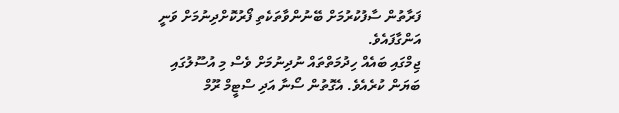ފަރާތުން ސާފުކުރުމަށް ބޭނުންވާތަކެތި ފޯރުކޮށްދިނުމަށް ވަނީ އަންގާފައެވެ.
ޖިމްގައި ބައެއް ހިދުމަތްތައް ނުދިނުމަށް ވެސް މި އުސޫލުގައި ބަޔަން ކުރެއެވެ. އެގޮތުން ސޯނާ އަދި ސްޓީމް ރޫމް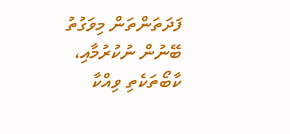ފަދަތަންތަން މިވަގުތު ބޭނުން ނުކުރުމާއި، ކާބޯތަކެތި ވިއްކާ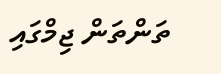ތަންތަން ޖިމްގައި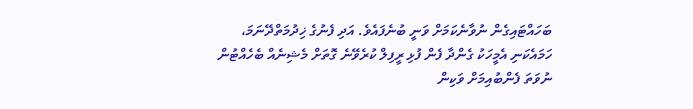ބަހައްޓައިގެން ނުވާނެކަމަށް ވަނީ ބުނެފައެވެ. އަދި ފެނުގެ ޚިދުމަތްދޭނަމަ، ހަމައެކަނި އެމީހަކު ގެންދާ ފެން ފުޅި ރީފިލް ކުރެވޭނެ ގޮތަށް މެޝިނެއް ބެހެއްޓުން ނުވަތަ ފެންބުއިމަށް ވަކިން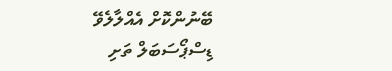ބޭނުންކޮށް އެއްލާލެވޭ ޑިސްޕޯސަބަލް ތަށި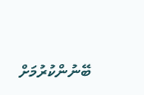ބޭނުންކުރުމަށް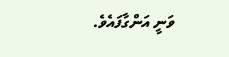ވަނީ އަންގާފައެވެ.